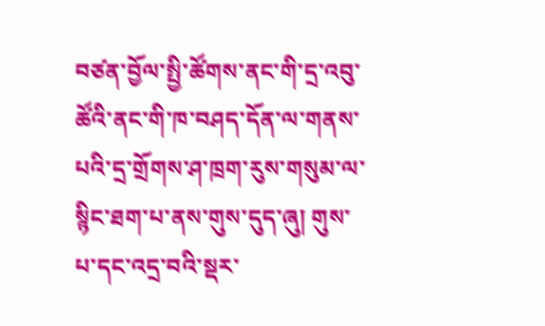བཙན་བྱོལ་སྤྱི་ཚོགས་ནང་གི་དྲ་འབུ་ཚོའི་ནང་གི་ཁ་བཤད་དོན་ལ་གནས་པའི་དྲ་གྲོགས་ཤ་ཁྲག་རུས་གསུམ་ལ་སྙིང་ཐག་པ་ནས་གུས་དུད་ཞུ། གུས་པ་དང་འདྲ་བའི་སྡར་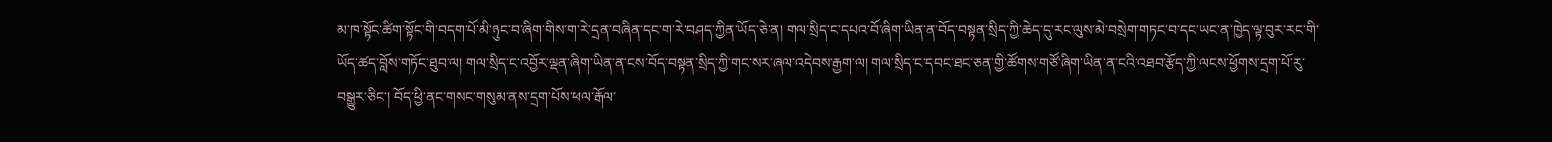མ་ཁ་སྟོང་ཚིག་སྟོང་གི་བདག་པོ་མི་ཉུང་བ་ཞིག་གིས་ག་རེ་དྲན་བཞིན་དང་ག་རེ་བཤད་ཀྱིན་ཡོད་ཅེ་ན། གལ་སྲིད་ང་དཔའ་བོ་ཞིག་ཡིན་ན་བོད་བསྟན་སྲིད་ཀྱི་ཆེད་དུ་རང་ལུས་མེ་བསྲེག་གཏང་བ་དང་ཡང་ན་ཁྱེད་ལྟ་བུར་རང་གི་ཡོད་ཚད་བློས་གཏོང་ཐུབ་ལ། གལ་སྲིད་ང་འབྱོར་ལྡན་ཞིག་ཡིན་ན་ངས་བོད་བསྟན་སྲིད་ཀྱི་གང་སར་ཞལ་འདེབས་རྒྱག་ལ། གལ་སྲིད་ང་དབང་ཐང་ཅན་གྱི་ཚོགས་གཙོ་ཞིག་ཡིན་ན་ངའི་འཐབ་རྩོད་ཀྱི་ལངས་ཕྱོགས་དྲག་པོ་རུ་བསྒྱུར་ཅིང་། བོད་ཕྱི་ནང་གསང་གསུམ་ནས་དྲག་པོས་ཕལ་རྒོལ་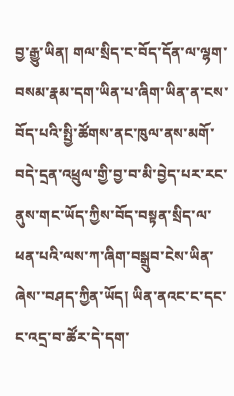བྱ་རྒྱུ་ཡིན། གལ་སྲིད་ང་བོད་དོན་ལ་ལྷག་བསམ་རྣམ་དག་ཡིན་པ་ཞིག་ཡིན་ན་ངས་བོད་པའི་སྤྱི་ཚོགས་ནང་ཁུལ་ནས་མགོ་བདེ་དྲན་འཕྲུལ་གྱི་བྱ་བ་མི་བྱེད་པར་རང་ནུས་གང་ཡོད་ཀྱིས་བོད་བསྟན་སྲིད་ལ་ཕན་པའི་ལས་ཀ་ཞིག་བསྒྲུབ་ངེས་ཡིན་ཞེས་་བཤད་ཀྱིན་ཡོད། ཡིན་ནའང་ང་དང་ང་འདྲ་བ་ཚོར་དེ་དག་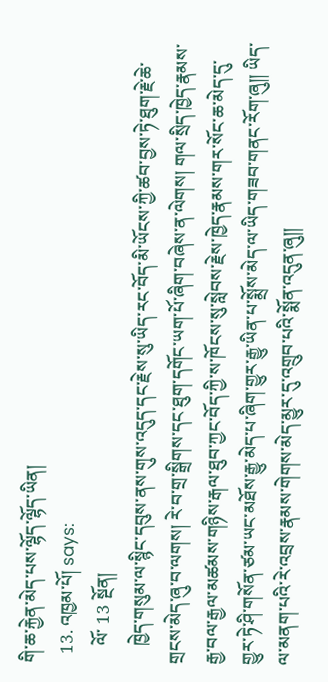གི་ཆ་རྐྱེན་མེད་པས་ལྷོད་ལྷོད་ཡིན།
  13. འཁྱམ་པོ། says:
    ལོ་ 13 སྔོན།
    ཁྱེད་གསུམ་ལ་སྙིང་དབུས་ནས་གུས་འདུད་དང་རྗེས་སུ་ཡིད་རང་བོད་མི་ཡོངས་ཀྱི་ཚབ་བྱས་ཏེ་ཐུག་རྗེ་ཆེ་གྲངས་མེད་ཞུ་བ་ལགས། རེ་བ་གྲ་སྒྲིགས་དང་ཐུག་དགོང་ཡག་པོ་ཞིག་བཞེས་ན་ལེགས། གལ་སྲིད་ཁྱེད་རྣམས་རྒྱ་བལ་རྒྱལ་མཚམས་གཉིས་རྒལ་ཐུབ་ཀྱང་བོད་ཀྱི་ས་ཁོངས་སུ་སླེབས་རྗེས་ཁྱེད་རྣམས་གར་སོང་ཆ་མེད་དུ་གྱུར་ཏེ་ཤི་གསོན་ཙམ་ཡང་མཐོས་རྒྱུ་མེད་པ་ཞིག་གྱུར་རྒྱུ་ཡིན་པ་སྨྲོས་མེད་ལ་ཡིད་གཟབ་གནང་རོག་ཞུ།། ཡིད་ལ་མནག་པའི་རེ་འབྲས་རྣམས་གེགས་མེད་མྱུར་དུ་འགྲུབ་པའི་སྨོན་འདུན་ཞུ།།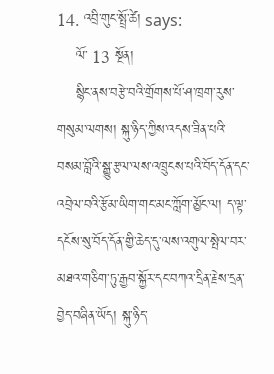14. འབྲི་གུང་སྤྲོ་ཚེ། says:
    ལོ་ 13 སྔོན།
    སྙིང་ནས་བརྩེ་བའི་གྲོགས་པོ་ཤ་ཁྲག་རུས་གསུམ་ལགས། སྐུ་ཉིད་ཀྱིས་འདས་ཟིན་པའི་བསམ་བློའི་སྒྱུ་རྩལ་ལས་འཁྲུངས་པའི་བོད་དོན་དང་འབྲེལ་བའི་རྩོམ་ཡིག་གང་མང་ཀློག་མྱོང་ལ། ད་ལྟ་དངོས་སུ་བོད་དོན་གྱི་ཆེད་དུ་ལས་འགུལ་སྤེལ་བར་མཐའ་གཅིག་ཏུ་རྒྱབ་སྐྱོར་དང་བཀའ་དྲིན་རྗེས་དྲན་བྱེད་བཞིན་ཡོད། སྐུ་ཉིད་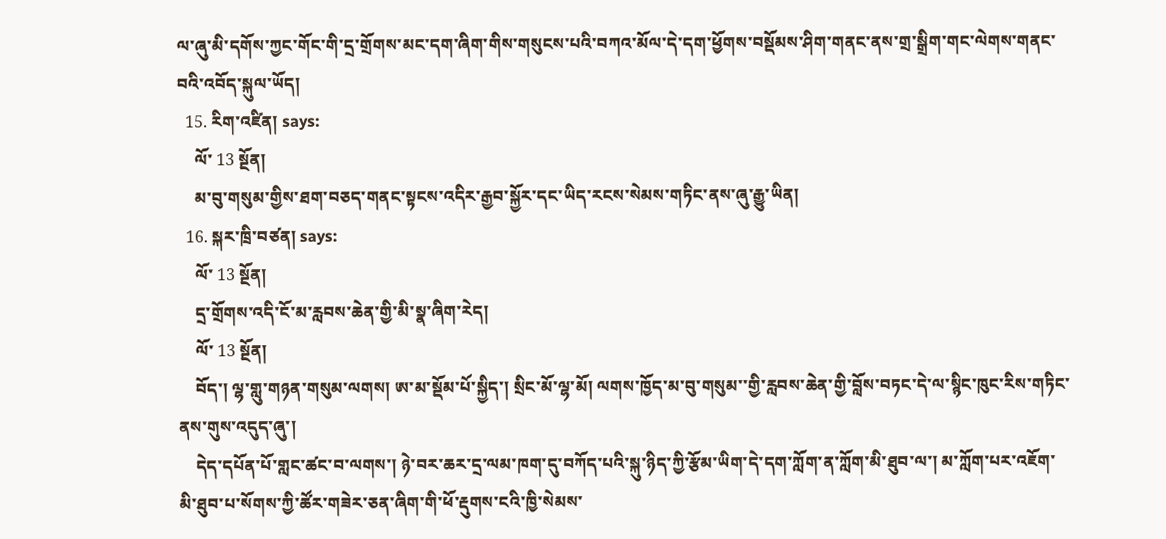ལ་ཞུ་མི་དགོས་ཀྱང་གོང་གི་དྲ་གྲོགས་མང་དག་ཞིག་གིས་གསུངས་པའི་བཀའ་མོལ་དེ་དག་ཕྱོགས་བསྡོམས་ཤིག་གནང་ནས་གྲ་སྒྲིག་གང་ལེགས་གནང་བའི་འབོད་སྐུལ་ཡོད།
  15. རིག་འཛིན། says:
    ལོ་ 13 སྔོན།
    མ་བུ་གསུམ་གྱིས་ཐག་བཅད་གནང་སྟངས་འདིར་རྒྱབ་སྐྱོར་དང་ཡིད་རངས་སེམས་གཏིང་ནས་ཞུ་རྒྱུ་ཡིན།
  16. སྐར་ཁྲི་བཙན། says:
    ལོ་ 13 སྔོན།
    དྲ་གྲོགས་འདི་ངོ་མ་རླབས་ཆེན་གྱི་མི་སྣ་ཞིག་རེད།
    ལོ་ 13 སྔོན།
    བོད་། ལྷ་གླུ་གཉན་གསུམ་ལགས། ཨ་མ་སྡོམ་པོ་སྐྱིད་། སྲིང་མོ་ལྷ་མོ། ལགས་ཁྱོད་མ་བུ་གསུམ་་གྱི་རླབས་ཆེན་གྱི་བློས་བཏང་དེ་ལ་སྙིང་ཁུང་རིས་གཏིང་ནས་གུས་འདུད་ཞུ་།
    དེད་དཔོན་པོ་གླང་ཚང་བ་ལགས་། ཉེ་བར་ཆར་དྲ་ལམ་ཁག་དུ་བཀོད་པའི་སྐུ་ཉིད་ཀྱི་རྩོམ་ཡིག་དེ་དག་ཀློག་ན་ཀློག་མི་ཐུབ་ལ་། མ་ཀློག་པར་འཇོག་མི་ཐུབ་པ་སོགས་ཀྱི་ཚོར་གཟེར་ཅན་ཞིག་གི་ཕོ་རྡུགས་ངའི་ཁྱི་སེམས་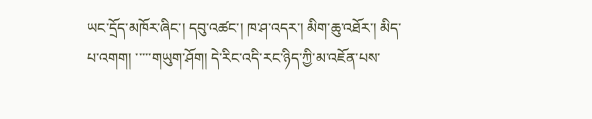ཡང་དྲོད་མཁོར་ཞིང་། དབུ་འཚང་། ཁ་ཤ་འདར་། མིག་ཆུ་འཐོར་། མིད་པ་འགག། ་་་་་གཡུག་ཤོག། དེ་རིང་འདི་རང་ཉིད་ཀྱི་མ་འཇོན་པས་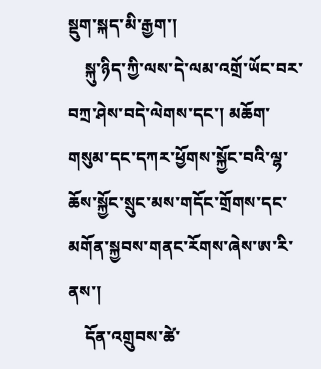སྡུག་སྐད་མི་རྒྱག་།
    སྐུ་ཉིད་ཀྱི་ལས་དེ་ལམ་འགྲོ་ཡོང་བར་བཀྲ་ཤེས་བདེ་ལེགས་དང་། མཆོག་གསུམ་དང་དཀར་ཕྱོགས་སྐྱོང་བའི་ལྷ་ཆོས་སྐྱོང་སྲུང་མས་གདོང་གྲོགས་དང་མགོན་སྐྱབས་གནང་རོགས་ཞེས་ཨ་རི་ནས་།
    དོན་འགྲུབས་ཚེ་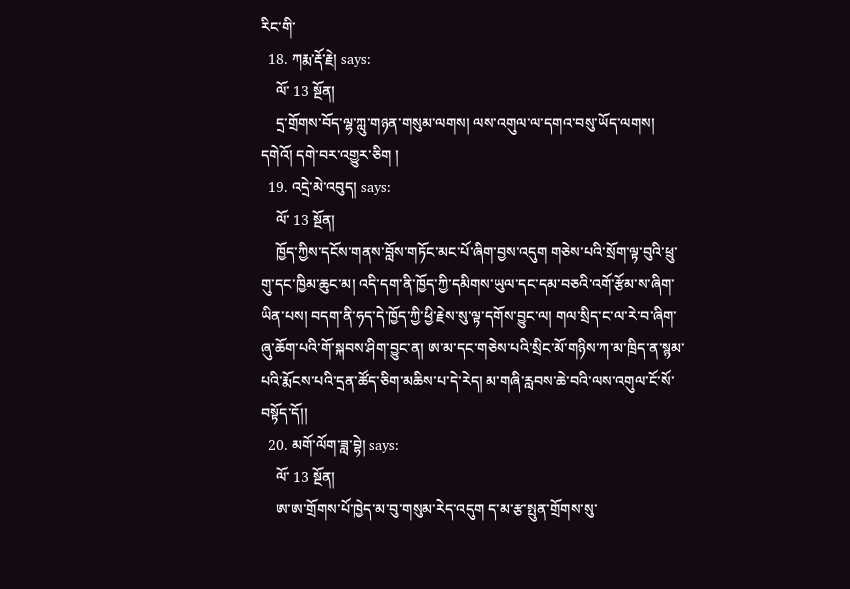རིང་གི་
  18. ཀརྨ་རྡོ་རྗེ། says:
    ལོ་ 13 སྔོན།
    དྲ་གྲོགས་བོད་ལྷ་ཀླུ་གཉན་གསུམ་ལགས། ལས་འགུལ་ལ་དགའ་བསུ་ཡོད་ལགས། དགེའོ། དགེ་བར་འགྱུར་ཅིག །
  19. འདྲེ་མེ་འབུད། says:
    ལོ་ 13 སྔོན།
    ཁྱོད་ཀྱིས་དངོས་གནས་བློས་གཏོང་མང་པོ་ཞིག་བྱས་འདུག གཅེས་པའི་སྲོག་ལྟ་བུའི་ཕྲུ་གུ་དང་ཁྱིམ་ཆུང་མ། འདི་དག་ནི་ཁྱོད་ཀྱི་དམིགས་ཡུལ་དང་དམ་བཅའི་འགོ་རྩོམ་ས་ཞིག་ཡིན་པས། བདག་ནི་ཧད་དེ་ཁྱོད་ཀྱི་ཕྱི་རྗེས་སུ་ལྟ་དགོས་བྱུང་ལ། གལ་སྲིད་ང་ལ་རེ་བ་ཞིག་ཞུ་ཆོག་པའི་གོ་སྐབས་ཤིག་བྱུང་ན། ཨ་མ་དང་གཅེས་པའི་སྲིང་མོ་གཉིས་ཀ་མ་ཁྲིད་ན་སྙམ་པའི་རྨོངས་པའི་དྲན་ཚོད་ཅིག་མཆིས་པ་དེ་རེད། མ་གཞི་རླབས་ཆེ་བའི་ལས་འགུལ་ངོ་སོ་བསྟོད་དོ།།
  20. མགོ་ལོག་ཟླ་བྷེ། says:
    ལོ་ 13 སྔོན།
    ཨ་ཨ་གྲོགས་པོ་ཁྱེད་མ་བུ་གསུམ་རེད་འདུག ད་མ་རྩ་སྤུན་གྲོགས་སུ་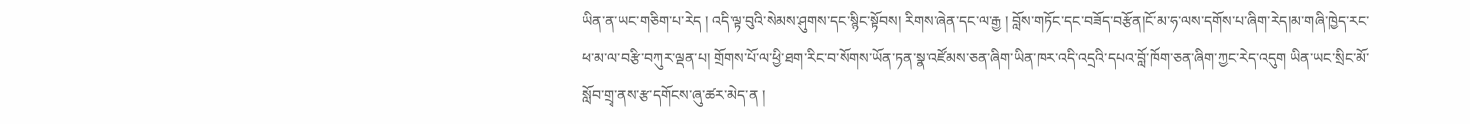ཡིན་ན་ཡང་གཅིག་པ་རེད ། འདི་ལྟ་བུའི་སེམས་ཤུགས་དང་སྙིང་སྟོབས། རིགས་ཞེན་དང་ལ་རྒྱ ། བློས་གཏོང་དང་བཟོད་བརྩོན།ངོ་མ་ཧ་ལས་དགོས་པ་ཞིག་རེད།མ་གཞི་ཁྱེད་རང་ཕ་མ་ལ་བརྩི་བཀུར་ལྡན་པ། གྲོགས་པོ་ལ་ཕྱི་ཐག་རིང་བ་སོགས་ཡོན་ཏན་སྣ་འཛོམས་ཅན་ཞིག་ཡིན་ཁར་འདི་འདྲའི་དཔའ་བློ་ཁོག་ཅན་ཞིག་ཀྱང་རེད་འདུག ཡིན་ཡང་སྲིང་མོ་སློབ་གྲྭ་ནས་རྩ་དགོངས་ཞུ་ཚར་མེད་ན །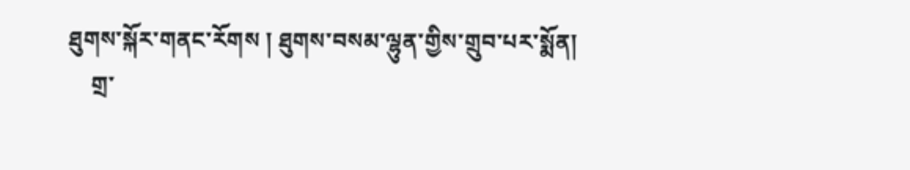ཐུགས་སྐོར་གནང་རོགས ། ཐུགས་བསམ་ལྷུན་གྱིས་གྲུབ་པར་སྨོན།
    གྲ་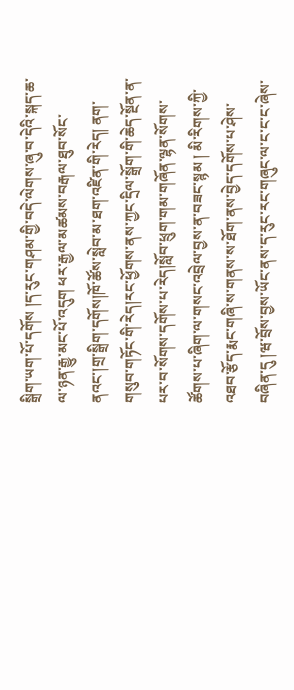སྒྲིག་ཡག་པོ་དགོས །ད་རུང་གཤམ་གྱི་བདེ་ལེགས་ཞུ་བ་དེའི་སྐད་ཆ་ལ་ཉན་རྒྱུ་མང་པོ་འདུག ཕར་རྒྱལ་མཚམས་བརྒལ་ཐུབ་སོང་ནའང་།གྲ་སྒྲིག་དགོས།ཁོ་ཚོས་སླེབ་མ་ཐག་འཛིན་གི་རེད། ནག་གསུབ་གཏོང་གི་རེད།རང་ཕྱོགས་ནས་ཀྱང་དྲིལ་སྒྲོག་གི་ཆེད་སྔོན་ན་པར་བ་སོགས་དགོས་པ་རེད།སློབ་ཕྲུག་གམ་གཞོན་ལྷན་སོགས་ཚོགས་པ་ཞིག་ལ་གསང་འབྲེལ་བྱས་ན་བཟང་སྙམ ། མི་རིགས་ཀྱི་འཐབ་རྩོད་རྨང་གཞི་ས་གནས་ས་ཐོག་ནས་བྱེད་དགོས་པ་ཤེས་བཞིན་དུ །ཝ་བྲོས་བྱས་ཡོང་ནས་ད་རུང་རང་གཞུང་ལ་ང་ང་ང་ཞེས་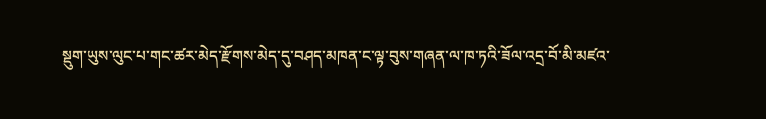སྡུག་ཡུས་ལུང་པ་གང་ཚར་མེད་རྫོགས་མེད་དུ་བཤད་མཁན་ང་ལྟ་བུས་གཞན་ལ་ཁ་ཏའི་ཟོལ་འདྲ་བོ་མི་མཛའ་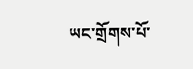ཡང་གྲོགས་པོ་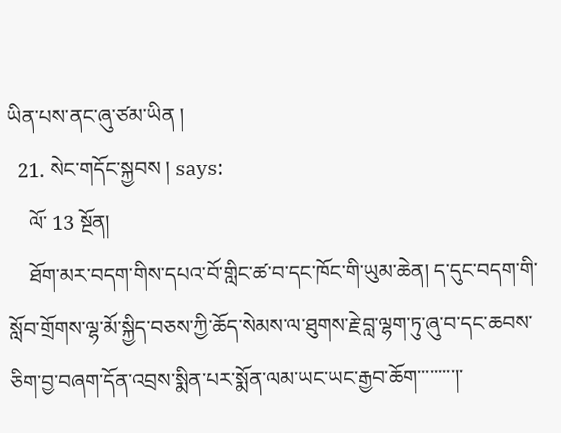ཡིན་པས་ནང་ཞུ་ཙམ་ཡིན །
  21. སེང་གདོང་སྐྱབས ། says:
    ལོ་ 13 སྔོན།
    ཐོག་མར་བདག་གིས་དཔའ་བོ་གླིང་ཚ་བ་དང་ཁོང་གི་ཡུམ་ཆེན། ད་དུང་བདག་གི་སློབ་གྲོགས་ལྷ་མོ་སྐྱིད་བཅས་ཀྱི་ཆོད་སེམས་ལ་ཐུགས་རྗེ་བླ་ལྷག་ཏུ་ཞུ་བ་དང་ཆབས་ཅིག་བྱ་བཞག་དོན་འབྲས་སྨིན་པར་སྨོན་ལམ་ཡང་ཡང་རྒྱབ་ཆོག་་་་་་་་་།་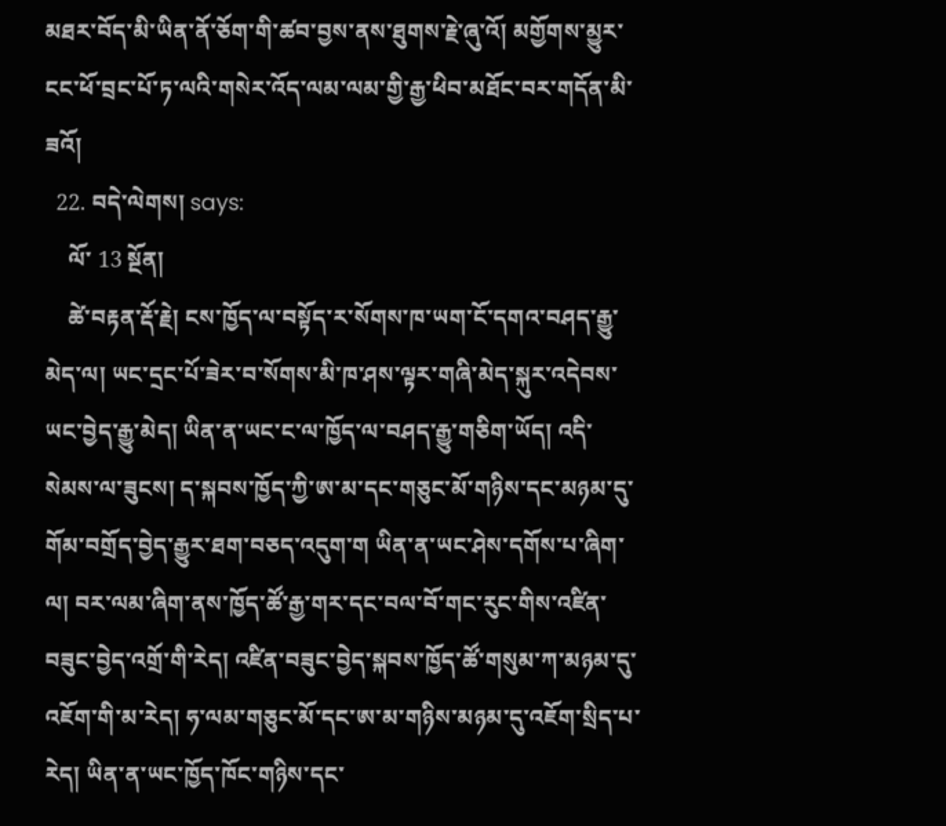མཐར་བོད་མི་ཡིན་ནོ་ཅོག་གི་ཚབ་བྱས་ནས་ཐུགས་རྗེ་ཞུ་འོ། མགྱོགས་མྱུར་ངང་ཕོ་བྲང་པོ་ཏ་ལའི་གསེར་འོད་ལམ་ལམ་གྱི་རྒྱ་ཕིབ་མཐོང་བར་གདོན་མི་ཟའོ།
  22. བདེ་ལེགས། says:
    ལོ་ 13 སྔོན།
    ཚེ་བརྟན་རྡོ་རྗེ། ངས་ཁྱོད་ལ་བསྟོད་ར་སོགས་ཁ་ཡག་ངོ་དགའ་བཤད་རྒྱུ་མེད་ལ། ཡང་དྲང་པོ་ཟེར་བ་སོགས་མི་ཁ་ཤས་ལྟར་གཞི་མེད་སྐུར་འདེབས་ཡང་བྱེད་རྒྱུ་མེད། ཡིན་ན་ཡང་ང་ལ་ཁྱོད་ལ་བཤད་རྒྱུ་གཅིག་ཡོད། འདི་སེམས་ལ་ཟུངས། ད་སྐབས་ཁྱོད་ཀྱི་ཨ་མ་དང་གཅུང་མོ་གཉིས་དང་མཉམ་དུ་གོམ་བགྲོད་བྱེད་རྒྱུར་ཐག་བཅད་འདུག་ག ཡིན་ན་ཡང་ཤེས་དགོས་པ་ཞིག་ལ། བར་ལམ་ཞིག་ནས་ཁྱོད་ཚོ་རྒྱ་གར་དང་བལ་བོ་གང་རུང་གིས་འཛིན་བཟུང་བྱེད་འགྲོ་གི་རེད། འཛིན་བཟུང་བྱེད་སྐབས་ཁྱོད་ཚོ་གསུམ་ཀ་མཉམ་དུ་འཇོག་གི་མ་རེད། ཧ་ལམ་གཅུང་མོ་དང་ཨ་མ་གཉིས་མཉམ་དུ་འཇོག་སྲིད་པ་རེད། ཡིན་ན་ཡང་ཁྱོད་ཁོང་གཉིས་དང་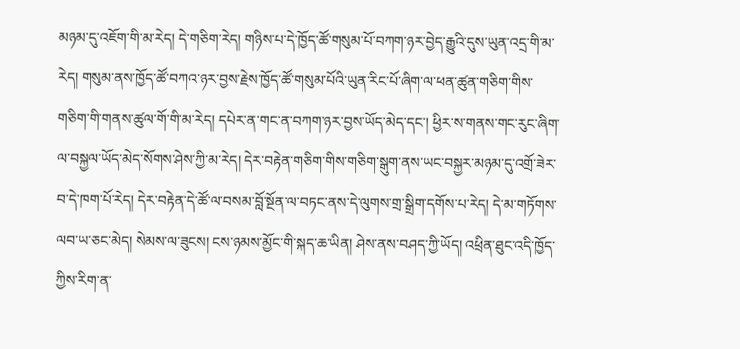མཉམ་དུ་འཇོག་གི་མ་རེད། དེ་གཅིག་རེད། གཉིས་པ་དེ་ཁྱོད་ཚོ་གསུམ་པོ་བཀག་ཉར་བྱེད་རྒྱུའི་དུས་ཡུན་འདྲ་གི་མ་རེད། གསུམ་ནས་ཁྱོད་ཚོ་བཀའ་ཉར་བྱས་རྗེས་ཁྱོད་ཚོ་གསུམ་པོའི་ཡུན་རིང་པོ་ཞིག་ལ་ཕན་ཚུན་གཅིག་གིས་གཅིག་གི་གནས་ཚུལ་གོ་གི་མ་རེད། དཔེར་ན་གང་ན་བཀག་ཉར་བྱས་ཡོད་མེད་དང་། ཕྱིར་ས་གནས་གང་རུང་ཞིག་ལ་བསྐྱལ་ཡོད་མེད་སོགས་ཤེས་ཀྱི་མ་རེད། དེར་བརྟེན་གཅིག་གིས་གཅིག་སྒུག་ནས་ཡང་བསྐྱར་མཉམ་དུ་འགྲོ་ཟེར་བ་དེ་ཁག་པོ་རེད། དེར་བརྟེན་དེ་ཚོ་ལ་བསམ་བློ་སྔོན་ལ་བཏང་ནས་དེ་ལུགས་གྲ་སྒྲིག་དགོས་པ་རེད། དེ་མ་གཏོགས་ལབ་ཡ་ཅང་མེད། སེམས་ལ་ཟུངས། ངས་ཉམས་མྱོང་གི་སྐད་ཆ་ཡིན། ཤེས་ནས་བཤད་ཀྱི་ཡོད། འཕྲིན་ཐུང་འདི་ཁྱོད་ཀྱིས་རིག་ན་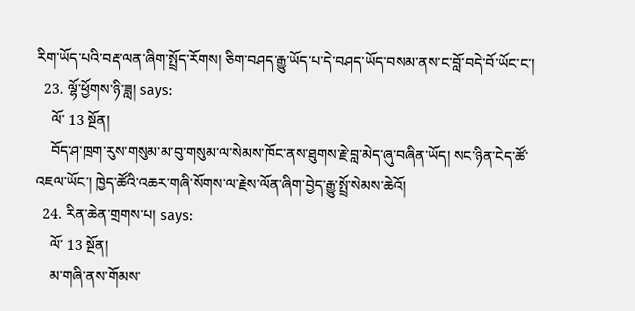རིག་ཡོད་པའི་བརྡ་ལན་ཞིག་སྤྲོད་རོགས། ཅིག་བཤད་རྒྱུ་ཡོད་པ་དེ་བཤད་ཡོད་བསམ་ནས་ང་བློ་བདེ་བོ་ཡོང་ང་།
  23. ལྷོ་ཕྱོགས་ཉི་ཟླ། says:
    ལོ་ 13 སྔོན།
    བོད་ཤ་ཁྲག་རུས་གསུམ་མ་བུ་གསུམ་ལ་སེམས་ཁོང་ནས་ཐུགས་རྗེ་བླ་མེད་ཞུ་བཞིན་ཡོད། སང་ཉིན་ངེད་ཚོ་འཇལ་ཡོང་། ཁྱེད་ཚོའི་འཆར་གཞི་སོགས་ལ་རྗེས་ལོན་ཞིག་བྱེད་རྒྱུ་སྤྲོ་སེམས་ཆེའོ།
  24. རིན་ཆེན་གྲགས་པ། says:
    ལོ་ 13 སྔོན།
    མ་གཞི་ནས་གོམས་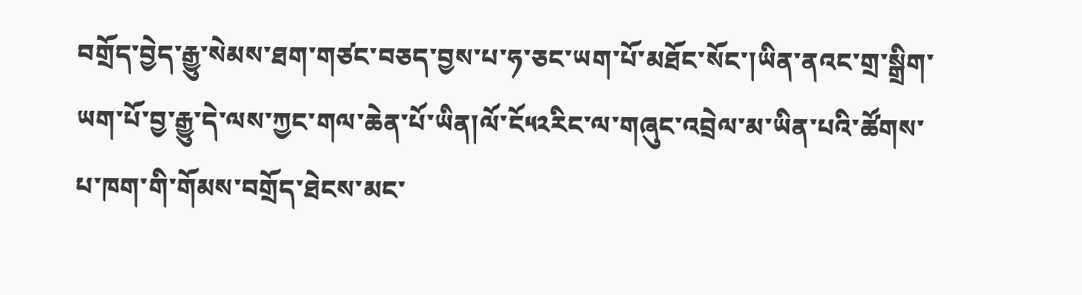བགྲོད་བྱེད་རྒྱུ་སེམས་ཐག་གཙང་བཅད་བྱས་པ་ཧ་ཅང་ཡག་པོ་མཐོང་སོང་།ཡིན་ནའང་གྲ་སྒྲིག་ཡག་པོ་བྱ་རྒྱུ་དེ་ལས་ཀྱང་གལ་ཆེན་པོ་ཡིན།ལོ་ངོ༥༢རིང་ལ་གཞུང་འབྲེལ་མ་ཡིན་པའི་ཚོགས་པ་ཁག་གི་གོམས་བགྲོད་ཐེངས་མང་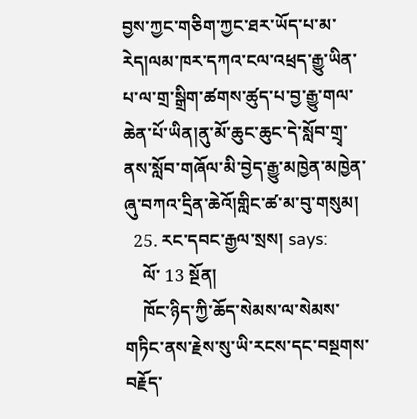བྱས་ཀྱང་གཅིག་ཀྱང་ཐར་ཡོད་པ་མ་རེད།ལམ་ཁར་དཀའ་ངལ་འཕྲད་རྒྱུ་ཡིན་པ་ལ་གྲ་སྒྲིག་ཚགས་ཚུད་པ་བྱ་རྒྱུ་གལ་ཆེན་པོ་ཡིན།ནུ་མོ་ཆུང་ཆུང་དེ་སློབ་གྲྭ་ནས་སློབ་གཞོལ་མི་བྱེད་རྒྱུ་མཁྱེན་མཁྱེན་ཞུ་བཀའ་དྲིན་ཆེའོ།གླིང་ཚ་མ་བུ་གསུམ།
  25. རང་དབང་རྒྱལ་སྲས། says:
    ལོ་ 13 སྔོན།
    ཁོང་ཉིད་ཀྱི་ཆོད་སེམས་ལ་སེམས་གཏིང་ནས་རྗེས་སུ་ཡི་རངས་དང་བསྔགས་བརྗོད་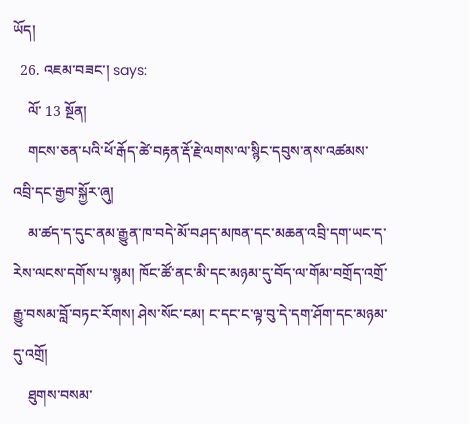ཡོད།
  26. འཇམ་བཟང་། says:
    ལོ་ 13 སྔོན།
    གངས་ཅན་པའི་ཕོ་རྒོད་ཚེ་བརྟན་རྡོ་རྗེ་ལགས་ལ་སྙིང་དབུས་ནས་འཚམས་འབྲི་དང་རྒྱབ་སྐྱོར་ཞུ།
    མ་ཚད་ད་དུང་ནམ་རྒྱུན་ཁ་བདེ་མོ་བཤད་མཁན་དང་མཆན་འབྲི་དག་ཡང་ད་རེས་ལངས་དགོས་པ་སྙམ། ཁོང་ཚོ་ནང་མི་དང་མཉམ་དུ་བོད་ལ་གོམ་བགྲོད་འགྲོ་རྒྱུ་བསམ་བློ་བཏང་རོགས། ཤེས་སོང་ངམ། ང་དང་ང་ལྟ་བུ་དེ་དག་ཤོག་དང་མཉམ་དུ་འགྲོ།
    ཐུགས་བསམ་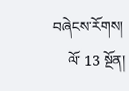བཞེངས་རོགས།
    ལོ་ 13 སྔོན།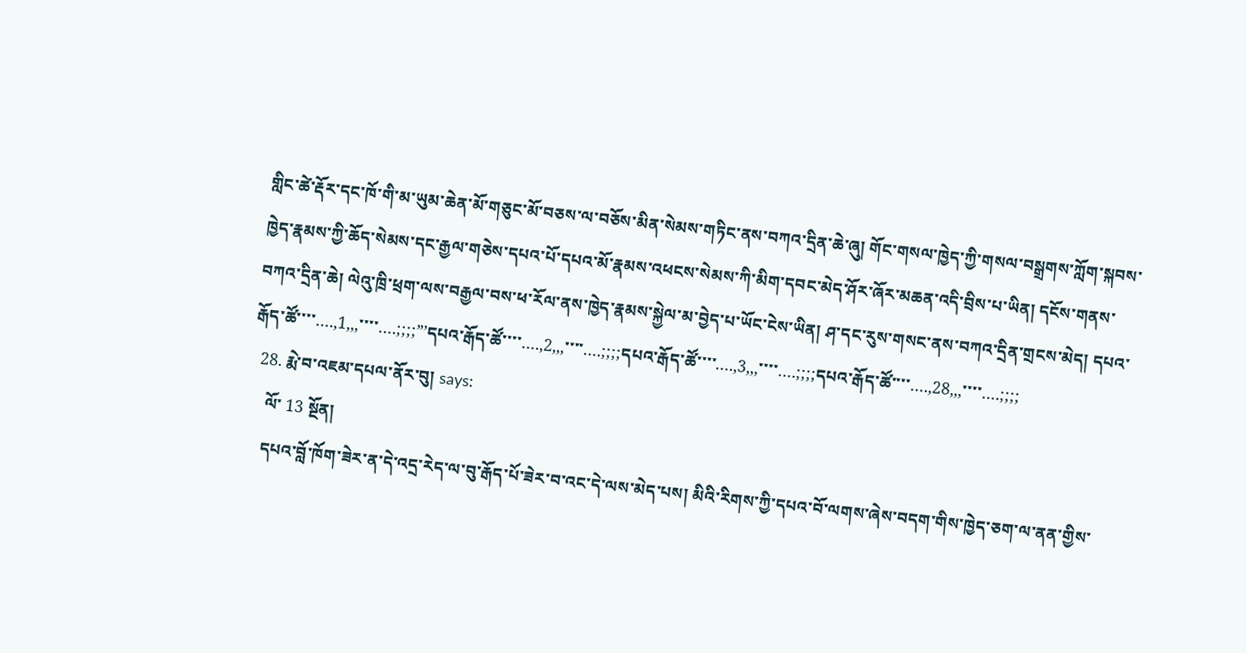གླིང་ཚེ་རྡོར་དང་ཁོ་གི་མ་ཡུམ་ཆེན་མོ་གཅུང་མོ་བཅས་ལ་བཅོས་མིན་སེམས་གཏིང་ནས་བཀའ་དྲིན་ཆེ་ཞུ། གོང་གསལ་ཁྱེད་ཀྱི་གསལ་བསྒྲགས་ཀློག་སྐབས་ཁྱེད་རྣམས་ཀྱི་ཆོད་སེམས་དང་རྒྱལ་གཅེས་དཔའ་པོ་དཔའ་མོ་རྣམས་འཕངས་སེམས་ཀི་མིག་དབང་མེད་ཤོར་ཞོར་མཆན་འདི་བྲིས་པ་ཡིན། དངོས་གནས་བཀའ་དྲིན་ཆེ། ལེའུ་ཁྲི་ཕྲག་ལས་བརྒྱལ་བས་ཕ་རོལ་ནས་ཁྱེད་རྣམས་སྐྱེལ་མ་བྱེད་པ་ཡོང་ངེས་ཡིན། ཤ་དང་རུས་གསང་ནས་བཀའ་དྲིན་གྲངས་མེད། དཔའ་རྒོད་ཚོ་་་་….,1,,,་་་་….;;;;”’དཔའ་རྒོད་ཚོ་་་་….,2,,,་་་་….;;;;དཔའ་རྒོད་ཚོ་་་་….,3,,,་་་་….;;;;དཔའ་རྒོད་ཚོ་་་་….,28,,,་་་་….;;;;
  28. རྨེ་བ་འཇམ་དཔལ་ནོར་བུ། says:
    ལོ་ 13 སྔོན།
    དཔའ་བློ་ཁོག་ཟེར་ན་དེ་འདྲ་རེད་ལ་བུ་རྒོད་པོ་ཟེར་བ་འང་དེ་ལས་མེད་པས། མིའི་རིགས་ཀྱི་དཔའ་བོ་ལགས་ཞེས་བདག་གིས་ཁྱེད་ཅག་ལ་ནན་གྱིས་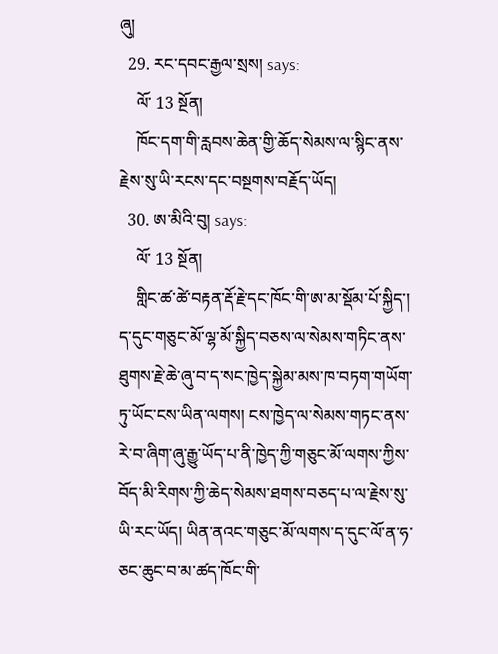ཞུ།
  29. རང་དབང་རྒྱལ་སྲས། says:
    ལོ་ 13 སྔོན།
    ཁོང་དག་གི་རླབས་ཆེན་གྱི་ཆོད་སེམས་ལ་སྙིང་ནས་རྗེས་སུ་ཡི་རངས་དང་བསྔགས་བརྗོད་ཡོད།
  30. ཨ་མིའི་བུ། says:
    ལོ་ 13 སྔོན།
    གླིང་ཚ་ཚེ་བརྟན་རྡོ་རྗེ་དང་ཁོང་གི་ཨ་མ་སྡོམ་པོ་སྐྱིད་། ད་དུང་གཅུང་མོ་ལྷ་མོ་སྐྱིད་བཅས་ལ་སེམས་གཏིང་ནས་ཐུགས་རྗེ་ཆེ་ཞུ་བ་ད་སང་ཁྱེད་སྐྱེམ་མས་ཁ་བཏག་གཡོག་ཏུ་ཡོང་ངས་ཡིན་ལགས། ངས་ཁྱེད་ལ་སེམས་གཏང་ནས་རེ་བ་ཞིག་ཞུ་རྒྱུ་ཡོད་པ་ནི་ཁྱེད་ཀྱི་གཅུང་མོ་ལགས་ཀྱིས་བོད་མི་རིགས་ཀྱི་ཆེད་སེམས་ཐགས་བཅད་པ་ལ་རྗེས་སུ་ཡི་རང་ཡོད། ཡིན་ནའང་གཅུང་མོ་ལགས་ད་དུང་ལོ་ན་ཧ་ཅང་ཆུང་བ་མ་ཚད་ཁོང་གི་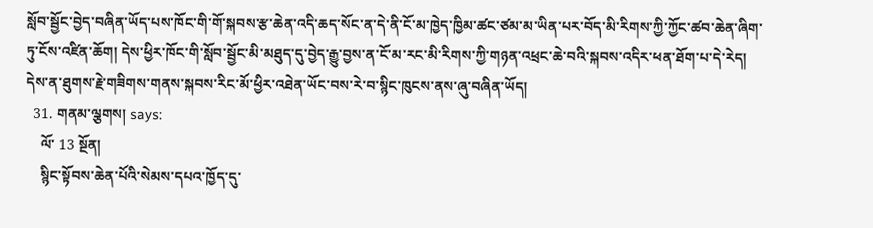སློབ་སྦྱོང་བྱེད་བཞིན་ཡོད་པས་ཁོང་གི་གོ་སྐབས་རྩ་ཆེན་འདི་ཆད་སོང་ན་དེ་ནི་ངོ་མ་ཁྱེད་ཁྱིམ་ཚང་ཙམ་མ་ཡིན་པར་བོད་མི་རིགས་ཀྱི་ཀྱོང་ཚབ་ཆེན་ཞིག་ཏུ་ངོས་འཛིན་ཆོག། དེས་ཕྱིར་ཁོང་གི་སློབ་སྦྱོང་མི་མཐུད་དུ་བྱེད་རྒྱུ་བྱས་ན་ངོ་མ་རང་མི་རིགས་ཀྱི་གཉན་འཕྲང་ཆེ་བའི་སྐབས་འདིར་ཕན་ཐོག་པ་དེ་རེད། དེས་ན་ཐུགས་རྗེ་གཟིགས་གནས་སྐབས་རིང་མོ་ཕྱིར་འཐེན་ཡོང་བས་རེ་བ་སྙིང་ཁུངས་ནས་ཞུ་བཞིན་ཡོད།
  31. གནམ་ལྕགས། says:
    ལོ་ 13 སྔོན།
    སྙིང་སྟོབས་ཆེན་པོའི་སེམས་དཔའ་ཁྱོད་དུ་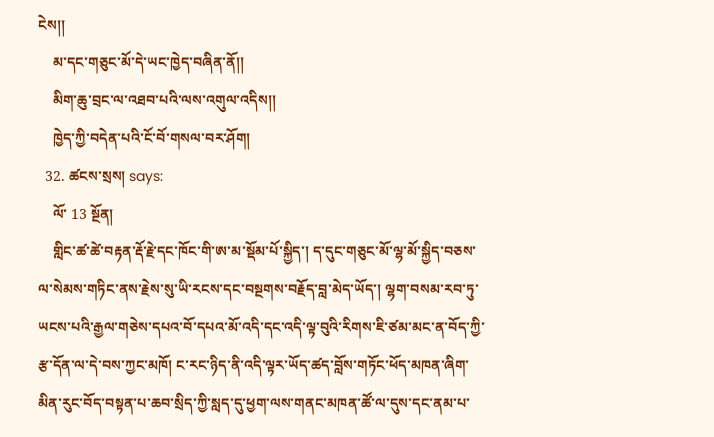ངེས།།
    མ་དང་གཅུང་མོ་དེ་ཡང་ཁྱེད་བཞིན་ནོ།།
    མིག་ཆུ་བྲང་ལ་འཐབ་པའི་ལས་འགུལ་འདིས།།
    ཁྱེད་ཀྱི་བདེན་པའི་ངོ་བོ་གསལ་བར་ཤོག།
  32. ཚངས་སྲས། says:
    ལོ་ 13 སྔོན།
    གླིང་ཚ་ཚེ་བརྟན་རྡོ་རྗེ་དང་ཁོང་གི་ཨ་མ་སྡོམ་པོ་སྐྱིད་། ད་དུང་གཅུང་མོ་ལྷ་མོ་སྐྱིད་བཅས་ལ་སེམས་གཏིང་ནས་རྗེས་སུ་ཡི་རངས་དང་བསྔགས་བརྗོད་བླ་མེད་ཡོད་། ལྷག་བསམ་རབ་ཏུ་ཡངས་པའི་རྒྱལ་གཅེས་དཔའ་བོ་དཔའ་མོ་འདི་དང་འདི་ལྟ་བུའི་རིགས་ཇི་ཙམ་མང་ན་བོད་ཀྱི་རྩ་དོན་ལ་དེ་བས་ཀྱང་མཁོ། ང་རང་ཉིད་ནི་འདི་ལྟར་ཡོད་ཚད་བློས་གཏོང་ཕོད་མཁན་ཞིག་མིན་རུང་བོད་བསྟན་པ་ཆབ་སྲིད་ཀྱི་སླད་དུ་ཕྱག་ལས་གནང་མཁན་ཚོ་ལ་དུས་དང་ནམ་པ་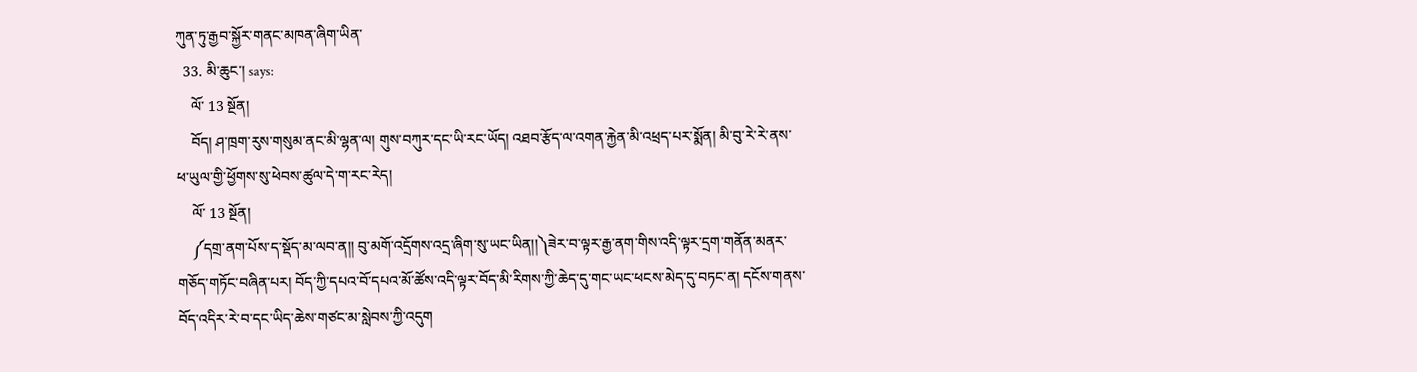ཀུན་ཏུ་རྒྱབ་སྐྱོར་གནང་མཁན་ཞིག་ཡིན་
  33. མི་ཆུང་། says:
    ལོ་ 13 སྔོན།
    བོད། ཤ་ཁྲག་རུས་གསུམ་ནང་མི་ལྷན་ལ། གུས་བཀུར་དང་ཡི་རང་ཡོད། འཐབ་རྩོད་ལ་འགན་རྐྱེན་མི་འཕྲད་པར་སྨོན། མི་བུ་རེ་རེ་ནས་ཕ་ཡུལ་གྱི་ཕྱོགས་སུ་ཕེབས་ཚུལ་དེ་ག་རང་རེད།
    ལོ་ 13 སྔོན།
    ༼དགྲ་ནག་པོས་ད་སྡོད་མ་ལབ་ན།། བུ་མགོ་འདྲོགས་འདྲ་ཞིག་སུ་ཡང་ཡིན།།༽ཟེར་བ་ལྟར་རྒྱ་ནག་གིས་འདི་ལྟར་དྲག་གནོན་མནར་གཅོད་གཏོང་བཞིན་པར། བོད་ཀྱི་དཔའ་བོ་དཔའ་མོ་ཚོས་འདི་ལྟར་བོད་མི་རིགས་ཀྱི་ཆེད་དུ་གང་ཡང་ཕངས་མེད་དུ་བཏང་ན། དངོས་གནས་བོད་འདིར་རེ་བ་དང་ཡིད་ཆེས་གཙང་མ་སླེབས་ཀྱི་འདུག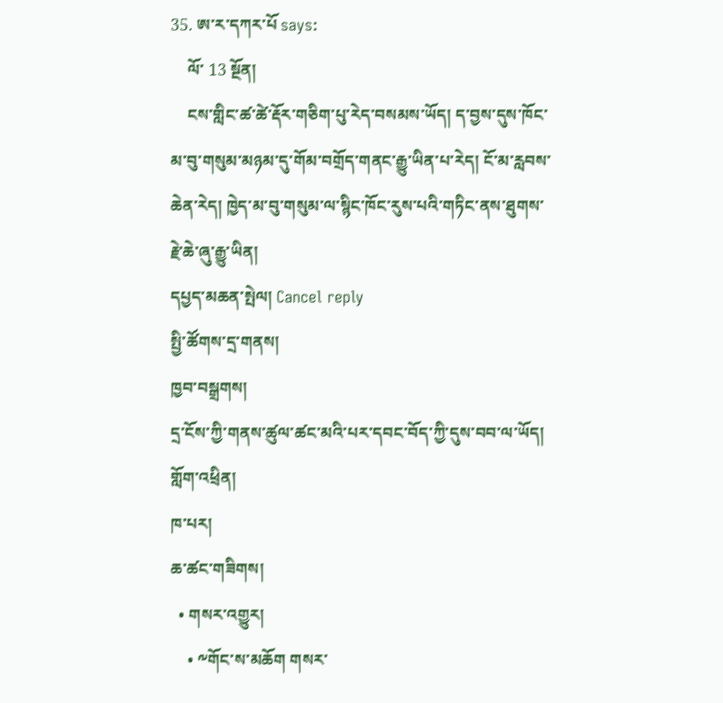35. ཨ་ར་དཀར་པོ says:
    ལོ་ 13 སྔོན།
    ངས་གླིང་ཚ་ཚེ་རྡོར་གཅིག་པུ་རེད་བསམས་ཡོད། ད་བྱས་དུས་ཁོང་མ་བུ་གསུམ་མཉམ་དུ་གོམ་བགྲོད་གནང་རྒྱུ་ཡིན་པ་རེད། ངོ་མ་རླབས་ཆེན་རེད། ཁྱེད་མ་བུ་གསུམ་ལ་སྙིང་ཁོང་རུས་པའི་གཏིང་ནས་ཐུགས་རྗེ་ཆེ་ཞུ་རྒྱུ་ཡིན།
དཔྱད་མཆན་སྤེལ། Cancel reply
སྤྱི་ཚོགས་དྲ་གནས།
ཁྱབ་བསྒྲགས།
དྲ་ངོས་ཀྱི་གནས་ཚུལ་ཚང་མའི་པར་དབང་བོད་ཀྱི་དུས་བབ་ལ་ཡོད།
གློག་འཕྲིན།
ཁ་པར།
ཆ་ཚང་གཟིགས།
  • གསར་འགྱུར།
    • ༸གོང་ས་མཆོག གསར་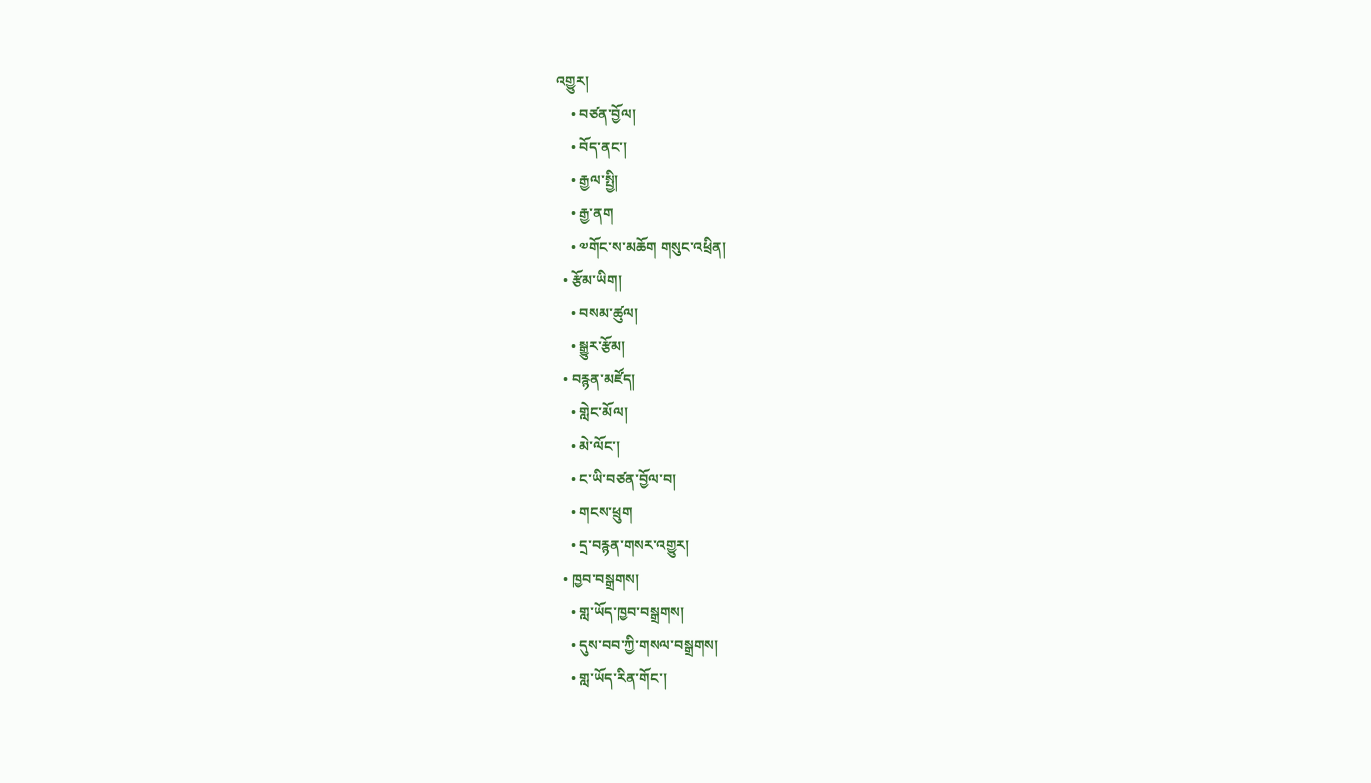འགྱུར།
    • བཙན་བྱོལ།
    • བོད་ནང་།
    • རྒྱལ་སྤྱི།
    • རྒྱ་ནག
    • ༧གོང་ས་མཆོག གསུང་འཕྲིན།
  • རྩོམ་ཡིག།
    • བསམ་ཚུལ།
    • སྒྱུར་རྩོམ།
  • བརྙན་མཛོད།
    • གླེང་མོལ།
    • མེ་ལོང་།
    • ང་ཡི་བཙན་བྱོལ་བ།
    • གངས་ཕྲུག
    • དྲ་བརྙན་གསར་འགྱུར།
  • ཁྱབ་བསྒྲགས།
    • གླ་ཡོད་ཁྱབ་བསྒྲགས།
    • དུས་བབ་ཀྱི་གསལ་བསྒྲགས།
    • གླ་ཡོད་རིན་གོང་།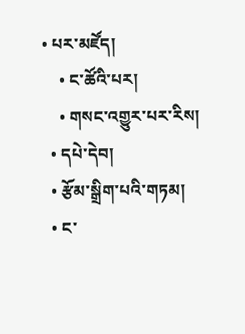• པར་མཛོད།
    • ང་ཚོའི་པར།
    • གསང་འགྱུར་པར་རིས།
  • དཔེ་དེབ།
  • རྩོམ་སྒྲིག་པའི་གཏམ།
  • ང་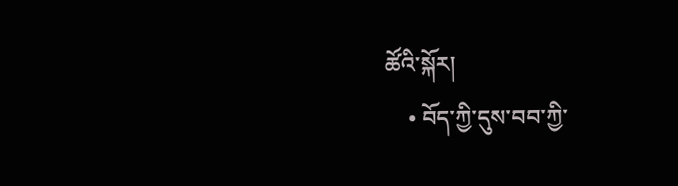ཚོའི་སྐོར།
    • བོད་ཀྱི་དུས་བབ་ཀྱི་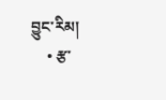བྱུང་རིམ།
    • རྩ་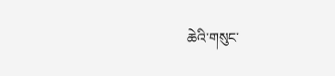ཆེའི་གསུང་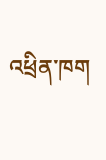འཕྲིན་ཁག